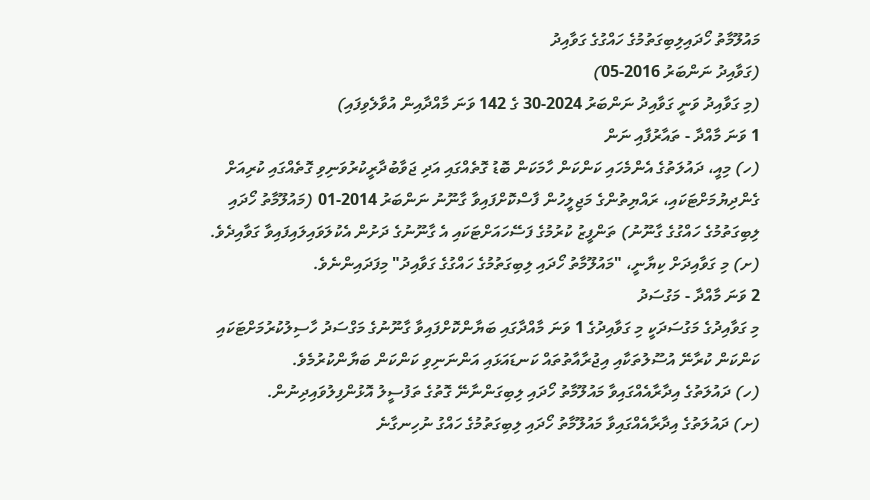މައުލޫމާތު ހޯދައިލިބިގަތުމުގެ ހައްގުގެ ގަވާއިދު
(ގަވާއިދު ނަންބަރު 2016-05)
(މި ގަވާއިދު ވަނީ ގަވާއިދު ނަންބަރު 2024-30 ގެ 142 ވަނަ މާއްދާއިން އުވާލެވިފައި)
1 ވަނަ މާއްދާ - ތައާރުފާއި ނަން
(ހ) މިއީ، ދައުލަތުގެ އެންމެހައި ކަންކަން ހާމަކަން ބޮޑު ގޮތެއްގައި އަދި ޖަވާބުދާރީކުރުވަނިވި ގޮތެއްގައި ކުރިއަށް ގެންދިޔުމަށްޓަކައި، ރައްޔިތުންގެ މަޖިލީހުން ފާސްކޮށްފައިވާ ގާނޫނު ނަންބަރު 2014-01 (މައުލޫމާތު ހޯދައި ލިބިގަތުމުގެ ހައްގުގެ ގާނޫނު) ތަންފީޒު ކުރުމުގެ ފަސޭހައަށްޓަކައި އެ ގާނޫނުގެ ދަށުން އެކުލަވައިލައިފައިވާ ގަވާއިދެވެ.
(ށ) މި ގަވާއިދަށް ކިޔާނީ، "މައުލޫމާތު ހޯދައި ލިބިގަތުމުގެ ހައްގުގެ ގަވާއިދު" މިފަދައިންނެވެ.
2 ވަނަ މާއްދާ - މަގުސަދު
މި ގަވާއިދުގެ މަގުސަދަކީ މި ގަވާއިދުގެ 1 ވަނަ މާއްދާގައި ބަޔާންކޮށްފައިވާ ގާނޫނުގެ މަގްސަދު ހާސިލުކުރުމަށްޓަކައި ކަންކަން ކުރާނޭ އުސޫލުތަކާއި އިޖުރާއާތުތައް ކަނޑައަޅައި އަންނަނިވި ކަންކަން ބަޔާންކުރުމެވެ.
(ހ) ދައުލަތުގެ އިދާރާއެއްގައިވާ މައުލޫމާތު ހޯދައި ލިބިގަންނާނޭ ގޮތުގެ ތަފުސީލު އޮޅުންފިލުވައިދިނުން.
(ށ) ދައުލަތުގެ އިދާރާއެއްގައިވާ މައުލޫމާތު ހޯދައި ލިބިގަތުމުގެ ހައްގު ނުހިނގާނެ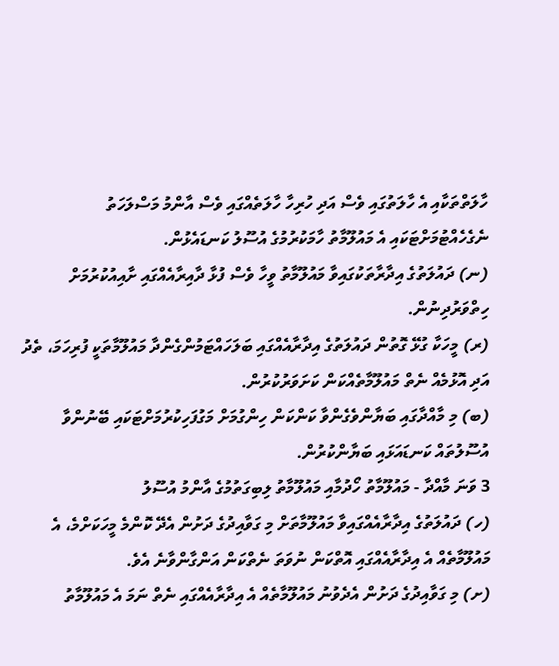ހާލަތްތަކާއި އެ ހާލަތުގައި ވެސް އަދި ހުރިހާ ހާލަތެއްގައި ވެސް އާންމު މަސްލަހަތު ނެގެހެއްޓުމަށްޓަކައި އެ މައުލޫމާތު ހާމަކުރުމުގެ އުސޫލު ކަނޑައެޅުން.
(ނ) ދައުލަތުގެ އިދާރާތަކުގައިވާ މައުލޫމާތު ވީހާ ވެސް ފުޅާ ދާއިރާއެއްގައި ށާއިއުކުރުމަށް ހިތްވަރުދިނުން.
(ރ) މީހަކާ ގުޅޭ ގޮތުން ދައުލަތުގެ އިދާރާއެއްގައި ބަލަހައްޓަމުންގެންދާ މައުލޫމާތަކީ ފުރިހަމަ، ތެދު އަދި އޮޅުމެއް ނެތް މައުލޫމާތެއްކަން ކަށަވަރުކުރުން.
(ބ) މި މާއްދާގައި ބަޔާންވެގެންވާ ކަންކަން ހިންގުމަށް މަގުފަހިކުރުމަށްޓަކައި ބޭނުންވާ އުސޫލުތައް ކަނޑައަޅައި ބަޔާންކުރުން.
3 ވަނަ މާއްދާ - މައުލޫމާތު ހޯދުމާއި މައުލޫމާތު ލިބިގަތުމުގެ އާންމު އުސޫލު
(ހ) ދައުލަތުގެ އިދާރާއެއްގައިވާ މައުލޫމާތަށް މި ގަވާއިދުގެ ދަށުން އެދޭ ކޮންމެ މީހަކަށްމެ، އެ މައުލޫމާތެއް އެ އިދާރާއެއްގައި އޮތްކަން ނުވަތަ ނެތްކަން އަންގާންވާނެ އެވެ.
(ށ) މި ގަވާއިދުގެ ދަށުން އެދެވުނު މައުލޫމާތެއް އެ އިދާރާއެއްގައި ނެތް ނަމަ އެ މައުލޫމާތު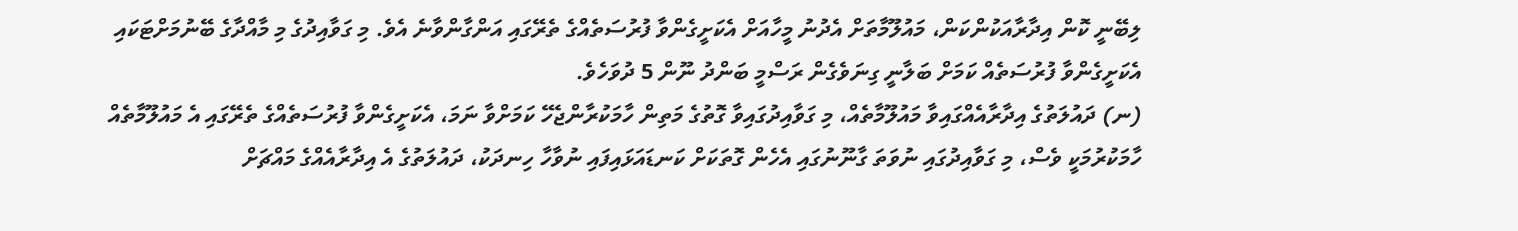ލިބޭނީ ކޮން އިދާރާއަކުންކަން، މައުލޫމާތަށް އެދުނު މީހާއަށް އެކަށީގެންވާ ފުރުސަތެއްގެ ތެރޭގައި އަންގާންވާނެ އެވެ. މި ގަވާއިދުގެ މި މާއްދާގެ ބޭނުމަށްޓަކައި އެކަށީގެންވާ ފުރުސަތެއް ކަމަށް ބަލާނީ ގިނަވެގެން ރަސްމީ ބަންދު ނޫން 5 ދުވަހެވެ.
(ނ) ދައުލަތުގެ އިދާރާއެއްގައިވާ މައުލޫމާތެއް، މި ގަވާއިދުގައިވާ ގޮތުގެ މަތިން ހާމަކުރާންޖެހޭ ކަމަށްވާ ނަމަ، އެކަށީގެންވާ ފުރުސަތެއްގެ ތެރޭގައި އެ މައުލޫމާތެއް ހާމަކުރުމަކީ ވެސް، މި ގަވާއިދުގައި ނުވަތަ ގާނޫނުގައި އެހެން ގޮތަކަށް ކަނޑައަޅައިފައި ނުވާހާ ހިނދަކު، ދައުލަތުގެ އެ އިދާރާއެއްގެ މައްޗަށް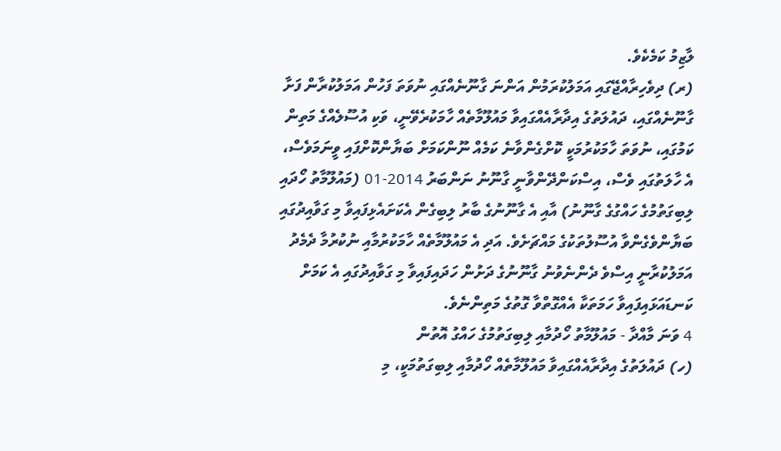ލާޒިމު ކަމެކެވެ.
(ރ) ދިވެހިރާއްޖޭގައި އަމަލުކުރަމުން އަންނަ ގާނޫނެއްގައި ނުވަތަ ފަހުން އަމަލުކުރާން ފަށާ ގާނޫނެއްގައި، ދައުލަތުގެ އިދާރާއެއްގައިވާ މައުލޫމާތެއް ހާމަކުރެވޭނީ، ވަކި އުސޫލެއްގެ މަތިން ކަމުގައި، ނުވަތަ ހާމަކުރުމަކީ ކޮށްގެންވާނެ ކަމެއް ނޫންކަމަށް ބަޔާންކޮށްފައި ވީނަމަވެސް، އެ ހާލަތުގައި ވެސް، އިސްކަންދޭންވާނީ ގާނޫނު ނަންބަރު 2014-01 (މައުލޫމާތު ހޯދައި ލިބިގަތުމުގެ ހައްގުގެ ގާނޫނު) އާއި އެ ގާނޫނުގެ ބާރު ލިބިގެން އެކަށައެޅިފައިވާ މި ގަވާއިދުގައި ބަޔާންވެގެންވާ އުސޫލުތަކުގެ މައްޗަށެވެ. އަދި އެ މައުލޫމާތެއް ހާމަކުރުމާއި ނުކުރުމާ ދެމެދު އަމަލުކުރާނީ އިސްވެ ދެންނެވުނު ގާނޫނުގެ ދަށުން ހަދައިފައިވާ މި ގަވާއިދުގައި އެ ކަމަށް ކަނޑައަޅައިފައިވާ ހަމަތަކާ އެއްގޮތްވާ ގޮތުގެ މަތިންނެވެ.
4 ވަނަ މާއްދާ - މައުލޫމާތު ހޯދުމާއި ލިބިގަތުމުގެ ހައްގު އޮތުން
(ހ) ދައުލަތުގެ އިދާރާއެއްގައިވާ މައުލޫމާތެއް ހޯދުމާއި ލިބިގަތުމަކީ، މި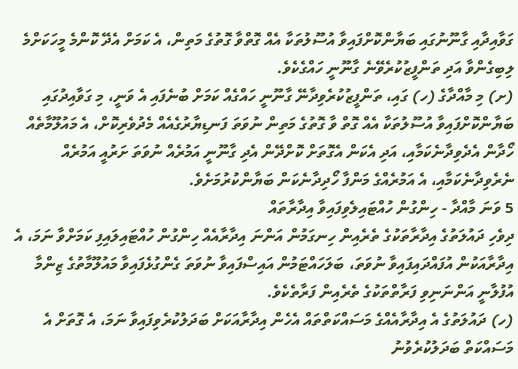ގަވާއިދާއި ގާނޫނުގައި ބަޔާންކޮށްފައިވާ އުސޫލުތަކާ އެއް ގޮތްވާ ގޮތުގެ މަތިން، އެ ކަމަށް އެދޭ ކޮންމެ މީހަކަށްމެ ލިބިގެންވާ އަދި ތަންފީޒުކުރެވޭނެ ގާނޫނީ ހައްގެކެވެ.
(ށ) މި މާއްދާގެ (ހ) ގައި، ތަންފީޒުކުރެވިދާނޭ ގާނޫނީ ހައްގެއް ކަމަށް ބުނެފައި އެ ވަނީ، މި ގަވާއިދުގައި ބަޔާންކޮށްފައިވާ އުސޫލުތަކާ އެއް ގޮތް ވާ ގޮތުގެ މަތިން ނުވަތަ ފަނޑިޔާރުގެއެއް މެދުވެރިކޮށް، އެ މައުލޫމާތެއް ހޯދާން އެދެވިދާނެކަމާއި، އަދި އެކަން އެގޮތަށް ކޮށްދޭން އެދި ގާނޫނީ އަމުރެއް ނުވަތަ ށަރުއީ އަމުރެއް ނެރެވިދާނެކަމާއި، އެ އަމުރެއްގެ މަންފާ ހޯދިދާނެކަން ބަޔާންކުރުމަށެވެ.
5 ވަނަ މާއްދާ - ހިންގުން ހުއްޓައިލެވިފައިވާ އިދާރާތައް
ދިވެހި ދައުލަތުގެ އިދާރާތަކުގެ ތެރެއިން ހިނގަމުން އަންނަ އިދާރާއެއް ހިންގުން ހުއްޓައިލައިފި ކަމަށްވާ ނަމަ، އެ އިދާރާއަކުން އުފައްދައިފައިވާ ނުވަތަ، ބަލަހައްޓަމުން އައިސްފައިވާ ނުވަތަ ގެންގުޅެފައިވާ މައުލޫމާތުގެ ޒިންމާ އުފުލާނީ އަންނަނިވި ފަރާތްތަކުގެ ތެރެއިން ފަރާތެކެވެ.
(ހ) ދައުލަތުގެ އެ އިދާރާއެއްގެ މަސައްކަތްތައް އެހެން އިދާރާއަކަށް ބަދަލުކުރެވިފައިވާ ނަމަ، އެ ގޮތަށް އެ މަސައްކަތް ބަދަލުކުރެވުނު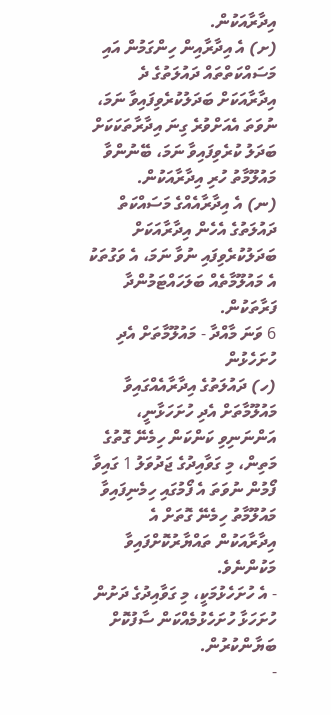އިދާރާއަކުން.
(ށ) އެ އިދާރާއިން ހިންގަމުން އައި މަސައްކަތްތައް ދައުލަތުގެ ދެ އިދާރާއަކަށް ބަދަލުކުރެވިފައިވާ ނަމަ، ނުވަތަ އެއަށްވުރެ ގިނަ އިދާރާތަކަކަށް ބަދަލު ކުރެވިފައިވާ ނަމަ، ބޭނުންވާ މައުލޫމާތު ހުރި އިދާރާއަކުން.
(ނ) އެ އިދާރާއެއްގެ މަސައްކަތް ދައުލަތުގެ އެހެން އިދާރާއަކަށް ބަދަލުކުރެވިފައި ނުވާ ނަމަ، އެ ވަގުތަކު އެ މައުލޫމާތެއް ބަލަހައްޓަމުންދާ ފަރާތަކުން.
6 ވަނަ މާއްދާ - މައުލޫމާތަށް އެދި ހުށަހެޅުން
(ހ) ދައުލަތުގެ އިދާރާއެއްގައިވާ މައުލޫމާތަށް އެދި ހުށަހަޅާނީ، އަންނަނިވި ކަންކަން ހިމެނޭ ގޮތުގެ މަތިން، މި ގަވާއިދުގެ ޖަދުވަލު 1 ގައިވާ ފޯމުން ނުވަތަ އެ ފޯމުގައި ހިމެނިފައިވާ މައުލޫމާތު ހިމެނޭ ގޮތަށް އެ އިދާރާއަކުން ތައްޔާރުކޮށްފައިވާ މަކުންނެވެ.
- އެ ހުށަހެޅުމަކީ، މި ގަވާއިދުގެ ދަށުން ހުށަހަޅާ ހުށަހެޅުމެއްކަން ސާފުކޮށް ބަޔާންކުރުން.
-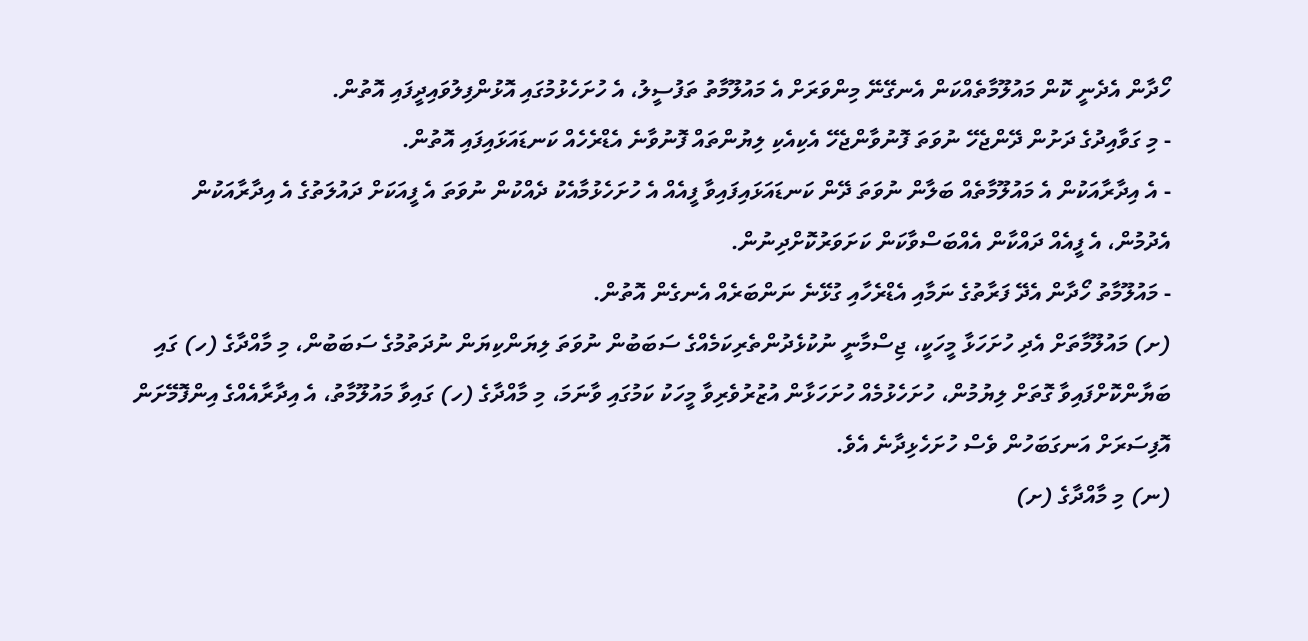ހޯދާން އެދެނީ ކޮން މައުލޫމާތެއްކަން އެނގޭނޭ މިންވަރަށް އެ މައުލޫމާތު ތަފުސީލު، އެ ހުށަހެޅުމުގައި އޮޅުންފިލުވައިދީފައި އޮތުން.
- މި ގަވާއިދުގެ ދަށުން ދޭންޖެހޭ ނުވަތަ ފޮނުވާންޖެހޭ އެކިއެކި ލިޔުންތައް ފޮނުވާނެ އެޑްރެހެއް ކަނޑައަޅައިފައި އޮތުން.
- އެ އިދާރާއަކުން އެ މައުލޫމާތެއް ބަލާން ނުވަތަ ދޭން ކަނޑައަޅައިފައިވާ ފީއެއް އެ ހުށަހެޅުމާއެކު ދެއްކުން ނުވަތަ އެ ފީއަކަށް ދައުލަތުގެ އެ އިދާރާއަކުން އެދުމުން، އެ ފީއެއް ދައްކާން އެއްބަސްވާކަން ކަށަވަރުކޮށްދިނުން.
- މައުލޫމާތު ހޯދާން އެދޭ ފަރާތުގެ ނަމާއި އެޑްރެހާއި ގުޅޭނެ ނަންބަރެއް އެނގެން އޮތުން.
(ށ) މައުލޫމާތަށް އެދި ހުށަހަޅާ މީހަކީ، ޖިސްމާނީ ނުކުޅެދުންތެރިކަމެއްގެ ސަބަބުން ނުވަތަ ލިޔަންކިޔަން ނުދަތުމުގެ ސަބަބުން، މި މާއްދާގެ (ހ) ގައި ބަޔާންކޮށްފައިވާ ގޮތަށް ލިޔުމުން، ހުށަހެޅުމެއް ހުށަހަޅާން އުޒުރުވެރިވާ މީހަކު ކަމުގައި ވާނަމަ، މި މާއްދާގެ (ހ) ގައިވާ މައުލޫމާތު، އެ އިދާރާއެއްގެ އިންފޮމޭށަން އޮފިސަރަށް އަނގަބަހުން ވެސް ހުށަހެޅިދާނެ އެވެ.
(ނ) މި މާއްދާގެ (ށ)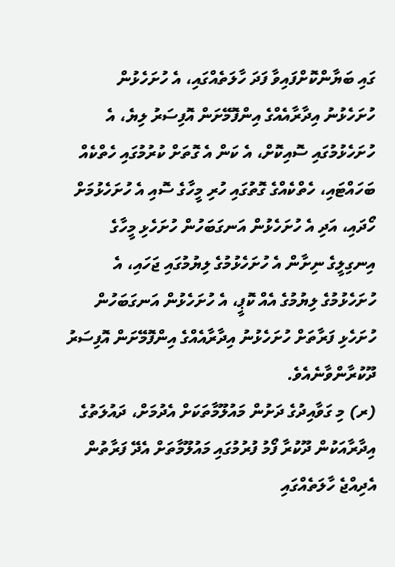ގައި ބަޔާންކޮށްފައިވާ ފަދަ ހާލަތެއްގައި، އެ ހުށަހެޅުން ހުށަހެޅުނު އިދާރާއެއްގެ އިންފޮމޭށަން އޮފިސަރު ލިޔެ، އެ ހުށަހެޅުމުގައި ސޮއިކޮށް، އެ ކަން އެ ގޮތަށް ކުރުމުގައި ހެތްކެއް ބަހައްޓައި، ހެތްކެއްގެ ގޮތުގައި ހުރި މީހާގެ ސޮއި އެ ހުށަހެޅުމަށް ހޯދައި، އަދި އެ ހުށަހެޅުން އަނގަބަހުން ހުށަހެޅި މީހާގެ އިނގިލީގެ ނިށާން އެ ހުށަހެޅުމުގެ ލިޔުމުގައި ޖަހައި، އެ ހުށަހެޅުމުގެ ލިޔުމުގެ އެއް ކޮޕީ، އެ ހުށަހެޅުން އަނގަބަހުން ހުށަހެޅި ފަރާތަށް ހުށަހެޅުނު އިދާރާއެއްގެ އިންފޮމޭށަން އޮފިސަރު ދޫކުރާންވާނެއެވެ.
(ރ) މި ގަވާއިދުގެ ދަށުން މައުލޫމާތަކަށް އެދުމަށް، ދައުލަތުގެ އިދާރާއަކުން ދޫކުރާ ފޯމު ފުރުމުގައި މައުލޫމާތަށް އެދޭ ފަރާތުން އެދިއްޖެ ހާލަތެއްގައި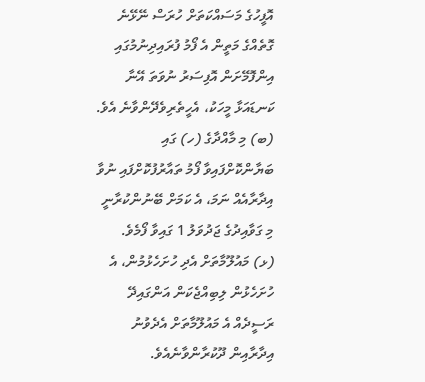އޮފީހުގެ މަސައްކަތަށް ހުރަސް ނޭޅޭނެ ގޮތެއްގެ މަތީން އެ ފޯމު ފުރައިދިނުމުގައި އިންފޮމޭށަން އޮފިސަރު ނުވަތަ އޭނާ ކަނޑައަޅާ މީހަކު، އެހީތެރިވެދޭންވާނެ އެވެ.
(ބ) މި މާއްދާގެ (ހ) ގައި ބަޔާންކޮށްފައިވާ ފޯމު ތައާރުފުކޮށްފައި ނުވާ އިދާރާއެއް ނަމަ، އެ ކަމަށް ބޭނުންކުރާނީ މި ގަވާއިދުގެ ޖަދުވަލު 1 ގައިވާ ފޯމެވެ.
(ޅ) މައުލޫމާތަށް އެދި ހުށަހެޅުމުން، އެ ހުށަހެޅުން ލިބިއްޖެކަން އަންގައިދޭ ރަސީދެއް އެ މައުލޫމާތަށް އެދެވުނު އިދާރާއިން ދޫކުރާންވާނެއެވެ.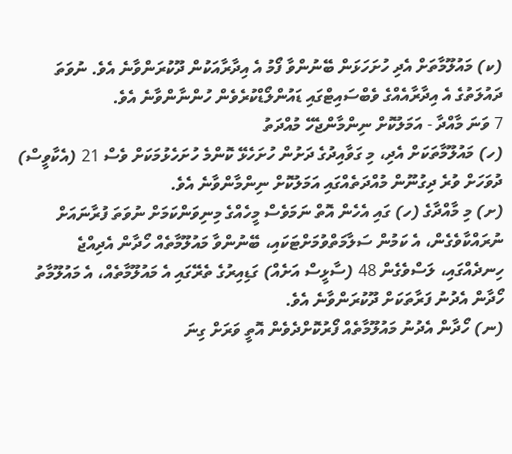(ކ) މައުލޫމާތަށް އެދި ހުށަހަޅަން ބޭނުންވާ ފޯމު އެ އިދާރާއަކުން ދޫކުރަންވާނެ އެވެ. ނުވަތަ ދައުލަތުގެ އެ އިދާރާއެއްގެ ވެބްސައިޓްގައި ޑައުންލޯޑްކުރެވެން ހުންނާންވާނެ އެވެ.
7 ވަނަ މާއްދާ - އަމަލުކޮށް ނިންމާންޖެހޭ މުއްދަތު
(ހ) މައުލޫމާތަކަށް އެދި، މި ގަވާއިދުގެ ދަށުން ހުށަހެޅޭ ކޮންމެ ހުށަހެޅުމަކަށް ވެސް 21 (އެކާވީސް) ދުވަހަށް ވުރެ ދިގުނޫން މުއްދަތެއްގައި އަމަލުކޮށް ނިންމާންވާނެ އެވެ.
(ށ) މި މާއްދާގެ (ހ) ގައި އެހެން އޮތް ނަމަވެސް މީހެއްގެ މިނިވަންކަމަށް ނުވަތަ ފުރާނައަށް ނުރައްކާވެގެން، އެ ކަމުން ސަލާމަތްވުމަށްޓަކައި، ބޭނުންވާ މައުލޫމާތެއް ހޯދާން އެދިއްޖެ ހިނދެއްގައި، ލަސްވެގެން 48 (ސާޅީސް އަށެއް) ގަޑިއިރުގެ ތެރޭގައި އެ މައުލޫމާތެއް، އެ މައުލޫމާތު ހޯދާން އެދުނު ފަރާތަކަށް ދޫކުރަންވާނެ އެވެ.
(ނ) ހޯދާން އެދުނު މައުލޫމާތެއް ފޯރުކޮށްދެވެން އޮތީ ވަރަށް ގިނަ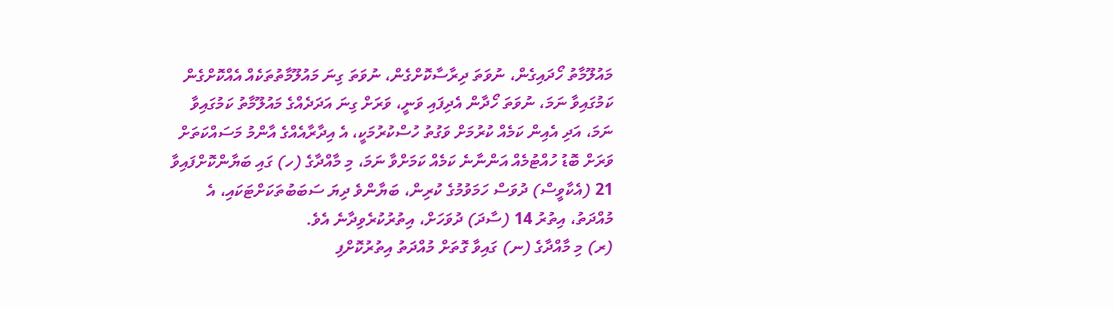މައުލޫމާތު ހޯދައިގެން، ނުވަތަ ދިރާސާކޮށްގެން، ނުވަތަ ގިނަ މައުލޫމާތުތަކެއް އެއްކޮށްގެން ކަމުގައިވާ ނަމަ، ނުވަތަ ހޯދާން އެދިފައި ވަނީ، ވަރަށް ގިނަ އަދަދެއްގެ މައުލޫމާތު ކަމުގައިވާ ނަމަ، އަދި އެއިން ކަމެއް ކުރުމަށް ވަގުތު ހުސްކުރުމަކީ، އެ އިދާރާއެއްގެ އާންމު މަސައްކަތަށް ވަރަށް ބޮޑު ހުއްޓުމެއް އަންނާނެ ކަމެއް ކަމަށްވާ ނަމަ، މި މާއްދާގެ (ހ) ގައި ބަޔާންކޮށްފައިވާ 21 (އެކާވީސް) ދުވަސް ހަމަވުމުގެ ކުރިން، ބަޔާންވެ ދިޔަ ސަބަބުތަކަށްޓަކައި، އެ މުއްދަތު، އިތުރު 14 (ސާދަ) ދުވަހަށް، އިތުރުކުރެވިދާނެ އެވެ.
(ރ) މި މާއްދާގެ (ނ) ގައިވާ ގޮތަށް މުއްދަތު އިތުރުކޮށްފި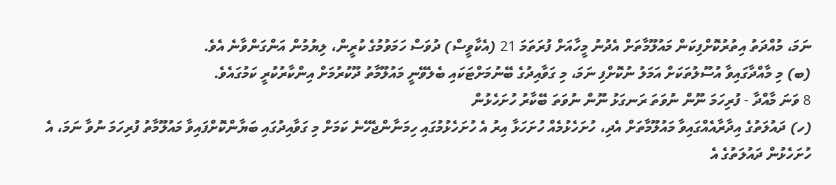ނަމަ، މުއްދަތު އިތުރުކޮށްފިކަން މައުލޫމާތަށް އެދުނު މީހާއަށް ފުރަތަމަ 21 (އެކާވީސް) ދުވަސް ހަމަވުމުގެ ކުރީން، ލިޔުމުން އަންގަންވާނެ އެވެ.
(ބ) މި މާއްދާގައިވާ އުސޫލުތަކަށް އަމަލު ނުކޮށްފި ނަމަ، މި ގަވާއިދުގެ ބޭނުމަށްޓަކައި ބެލެވޭނީ މައުލޫމާތު ދޫކުރުމަށް އިންކާރުކުރީ ކަމުގައެވެ.
8 ވަނަ މާއްދާ - ފުރިހަމަ ނޫން ނުވަތަ ރަނގަޅު ނޫން ނުވަތަ ބޭކާރު ހުށަހެޅުން
(ހ) ދައުލަތުގެ އިދާރާއެއްގައިވާ މައުލޫމާތަށް އެދި، ހުށަހެޅުމެއް ހުށަހަޅާ އިރު އެ ހުށަހެޅުމުގައި ހިމަނާންޖެހޭނެ ކަމަށް މި ގަވާއިދުގައި ބަޔާންކޮށްފައިވާ މައުލޫމާތު ފުރިހަމަ ނުވާ ނަމަ، އެ ހުށަހެޅުން ދައުލަތުގެ އެ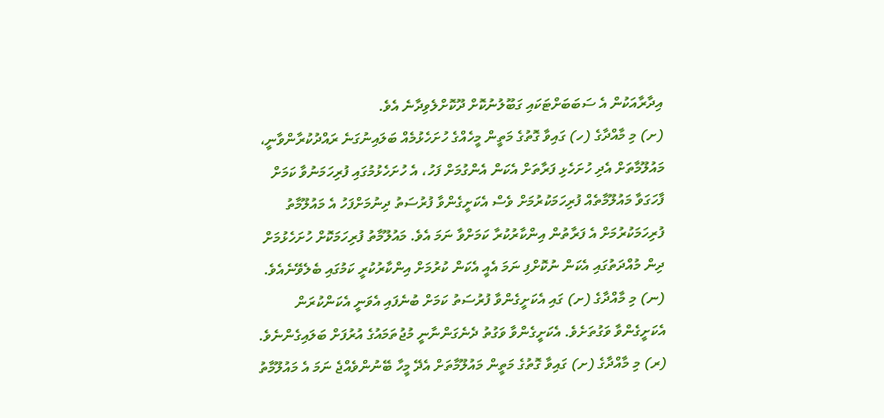އިދާރާއަކުން އެ ސަބަބަށްޓަކައި ގަބޫލުނުކޮށް ދޫކޮށްލެވިދާނެ އެވެ.
(ށ) މި މާއްދާގެ (ހ) ގައިވާ ގޮތުގެ މަތީން މީހެއްގެ ހުށަހެޅުމެއް ބަލައިނުގަނެ ރައްދުކުރާންވާނީ، މައުލޫމާތަށް އެދި ހުށަހެޅި ފަރާތަށް އެކަން އެންގުމަށް ފަހު، އެ ހުށަހެޅުމުގައި ފުރިހަމަނުވާ ކަމަށް ފާހަގަވާ މައުލޫމާތެއް ފުރިހަމަކުރުމަށް ވެސް އެކަށީގެންވާ ފުރުސަތު ދިނުމަށްފަހު އެ މައުލޫމާތު ފުރިހަމަކުރުމަށް އެ ފަރާތުން އިންކާރުކުރާ ކަމަށްވާ ނަމަ އެވެ. މައުލޫމާތު ފުރިހަމަކޮށް ހުށަހެޅުމަށް ދިން މުއްދަތުގައި އެކަން ނުކޮށްފި ނަމަ އެއީ އެކަން ކުރުމަށް އިންކާރުކުރީ ކަމުގައި ބެލެވޭނެއެވެ.
(ނ) މި މާއްދާގެ (ށ) ގައި އެކަށީގެންވާ ފުރުސަތު ކަމަށް ބުނެފައި އެވަނީ އެކަންކުރަން އެކަށީގެންވާ ވަގުތަށެވެ. އެކަށީގެންވާ ވަގުތު ދެނެގަންނާނީ މުޖުތަމައުގެ އުރުފަށް ބަލައިގެންނެވެ.
(ރ) މި މާއްދާގެ (ށ) ގައިވާ ގޮތުގެ މަތީން މައުލޫމާތަށް އެދޭ މީހާ ބޭނުންވެއްޖެ ނަމަ އެ މައުލޫމާތު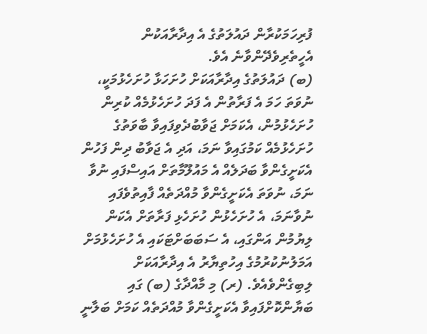ފުރިހަމަކުރާން ދައުލަތުގެ އެ އިދާރާއަކުން އެހީތެރިވެދޭންވާނެ އެވެ.
(ބ) ދައުލަތުގެ އިދާރާއަކަށް ހުށަހަޅާ ހުށަހެޅުމަކީ، ނުވަތަ ހަމަ އެ ފަރާތުން އެ ފަދަ ހުށަހެޅުމެއް ކުރިން ހުށަހެޅުމުން، އެކަމަށް ޖަވާބުދެވިފައިވާ ބާވަތުގެ ހުށަހެޅުމެއް ކަމުގައިވާ ނަމަ، އަދި އެ ޖަވާބު ދިން ފަހުން އެކަށީގެންވާ ބަދަލެއް އެ މައުލޫމާތަށް އައިސްފައި ނުވާ ނަމަ، ނުވަތަ އެކަށީގެންވާ މުއްދަތެއް ފާއިތުވެފައި ނުވާނަމަ، އެ ހުށަހެޅުން ހުށަހެޅި ފަރާތަށް އެކަން ލިޔުމުން އަންގައި، އެ ސަބަބަށްޓަކައި އެ ހުށަހެޅުމަށް އަމަލުނުކުރުމުގެ އިހުތިޔާރު އެ އިދާރާއަކަށް ލިބިގެންވެއެވެ. (ރ) މި މާއްދާގެ (ބ) ގައި ބަޔާންކޮށްފައިވާ އެކަށީގެންވާ މުއްދަތެއް ކަމަށް ބަލާނީ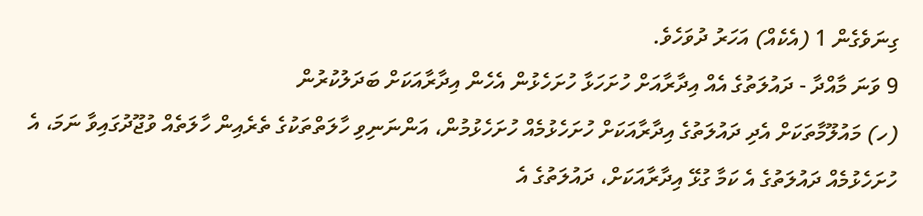ގިނަވެގެން 1 (އެކެއް) އަހަރު ދުވަހެވެ.
9 ވަނަ މާއްދާ - ދައުލަތުގެ އެއް އިދާރާއަށް ހުށަހަޅާ ހުށަހެޅުން އެހެން އިދާރާއަކަށް ބަދަލުކުރުން
(ހ) މައުލޫމާތަކަށް އެދި ދައުލަތުގެ އިދާރާއަކަށް ހުށަހެޅުމެއް ހުށަހެޅުމުން، އަންނަނިވި ހާލަތްތަކުގެ ތެރެއިން ހާލަތެއް ވުޖޫދުގައިވާ ނަމަ، އެ ހުށަހެޅުމެއް ދައުލަތުގެ އެ ކަމާ ގުޅޭ އިދާރާއަކަށް، ދައުލަތުގެ އެ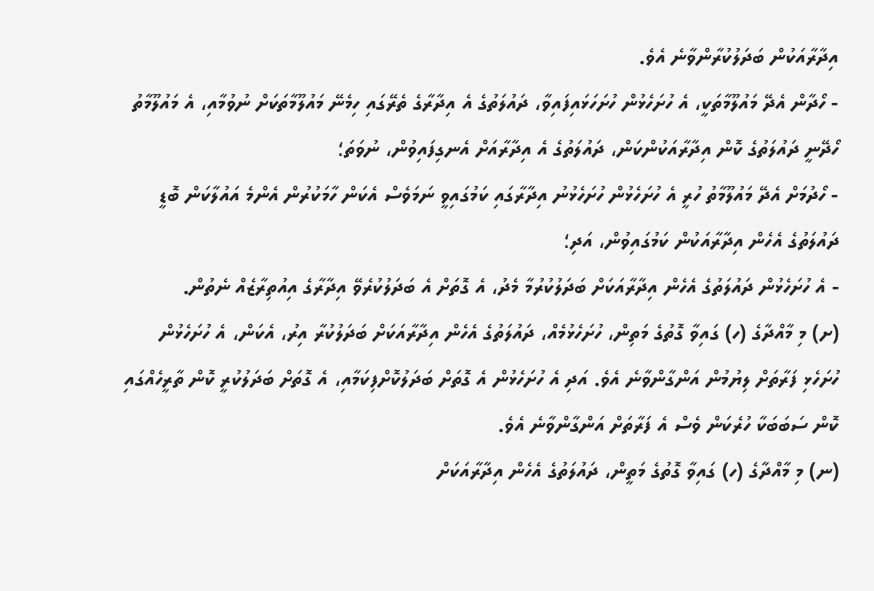އިދާރާއަކުން ބަދަލުކުރާންވާނެ އެވެ.
- ހޯދާން އެދޭ މައުލޫމާތަކީ، އެ ހުށަހެޅުން ހުށަހަޅައިފައިވާ، ދައުލަތުގެ އެ އިދާރާގެ ތެރޭގައި ހިމެނޭ މައުލޫމާތަކަށް ނުވުމާއި، އެ މައުލޫމާތު ހޯދޭނީ ދައުލަތުގެ ކޮން އިދާރާއަކުންކަން، ދައުލަތުގެ އެ އިދާރާއަށް އެނގިފައިވުން، ނުވަތަ؛
- ހޯދުމަށް އެދޭ މައުލޫމާތު ހުރީ އެ ހުށަހެޅުން ހުށަހެޅުނު އިދާރާގައި ކަމުގައިވީ ނަމަވެސް އެކަން ހާމަކުރުން އެންމެ އައުލާކަން ބޮޑީ ދައުލަތުގެ އެހެން އިދާރާއަކުން ކަމުގައިވުން، އަދި؛
- އެ ހުށަހެޅުން ދައުލަތުގެ އެހެން އިދާރާއަކަށް ބަދަލުކުރުމާ މެދު، އެ ގޮތަށް އެ ބަދަލުކުރެވޭ އިދާރާގެ އިއުތިރާޒެއް ނެތުން.
(ށ) މި މާއްދާގެ (ހ) ގައިވާ ގޮތުގެ މަތިން، ހުށަހެޅުމެއް، ދައުލަތުގެ އެހެން އިދާރާއަކަށް ބަދަލުކުރާ އިރު، އެކަން، އެ ހުށަހެޅުން ހުށަހެޅި ފަރާތަށް ލިޔުމުން އަންގާންވާނެ އެވެ. އަދި އެ ހުށަހެޅުން އެ ގޮތަށް ބަދަލުކޮށްފިކަމާއި، އެ ގޮތަށް ބަދަލުކުރީ ކޮން ތާރީހެއްގައި ކޮން ސަބަބަކާ ހުރެކަން ވެސް އެ ފަރާތަށް އަންގާންވާނެ އެވެ.
(ނ) މި މާއްދާގެ (ހ) ގައިވާ ގޮތުގެ މަތީން، ދައުލަތުގެ އެހެން އިދާރާއަކަށް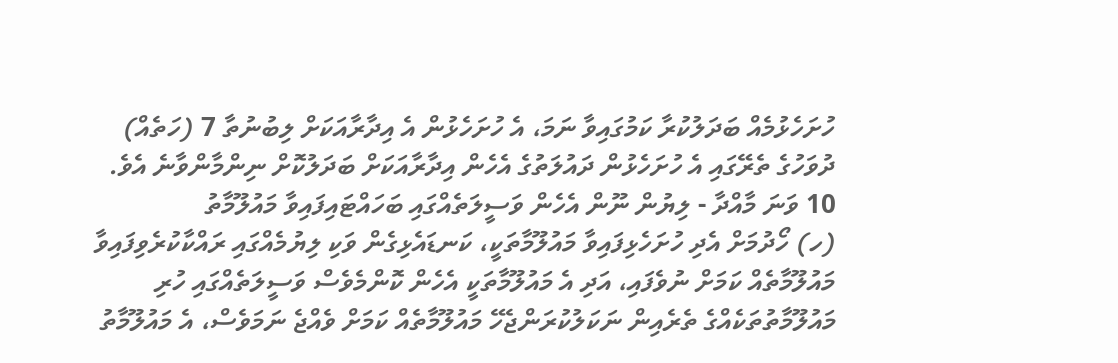ހުށަހެޅުމެއް ބަދަލުކުރާ ކަމުގައިވާ ނަމަ، އެ ހުށަހެޅުން އެ އިދާރާއަކަށް ލިބުނުތާ 7 (ހަތެއް) ދުވަހުގެ ތެރޭގައި އެ ހުށަހެޅުން ދައުލަތުގެ އެހެން އިދާރާއަކަށް ބަދަލުކޮށް ނިންމާންވާނެ އެވެ.
10 ވަނަ މާއްދާ - ލިޔުން ނޫން އެހެން ވަސީލަތެއްގައި ބަހައްޓައިފައިވާ މައުލޫމާތު
(ހ) ހޯދުމަށް އެދި ހުށަހެޅިފައިވާ މައުލޫމާތަކީ، ކަނޑައެޅިގެން ވަކި ލިޔުމެއްގައި ރައްކާކުރެވިފައިވާ މައުލޫމާތެއް ކަމަށް ނުވެފައި، އަދި އެ މައުލޫމާތަކީ އެހެން ކޮންމެވެސް ވަސީލަތެއްގައި ހުރި މައުލޫމާތުތަކެއްގެ ތެރެއިން ނަކަލުކުރަންޖެހޭ މައުލޫމާތެއް ކަމަށް ވެއްޖެ ނަމަވެސް، އެ މައުލޫމާތު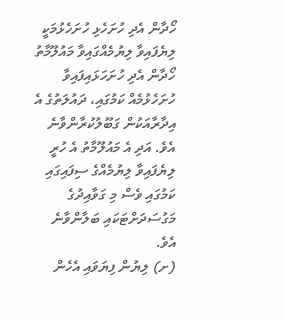ހޯދާން އެދި ހުށަހެޅި ހުށަހެޅުމަކީ ލިޔެފައިވާ ލިޔުމެއްގައިވާ މައުލޫމާތު ހޯދާން އެދި ހުށަހަޅައިފައިވާ ހުށަހެޅުމެއް ކަމުގައި، ދައުލަތުގެ އެ އިދާރާއަކުން ގަބޫލުކުރާންވާނެ އެވެ. އަދި އެ މައުލޫމާތު އެ ހުރީ ލިޔެފައިވާ ލިޔުމެއްގެ ސިފައިގައި ކަމުގައި ވެސް މި ގަވާއިދުގެ މަގުސަދަށްޓަކައި ބަލާންވާނެ އެވެ.
(ށ) ލިޔުން ފިޔަވައި އެހެން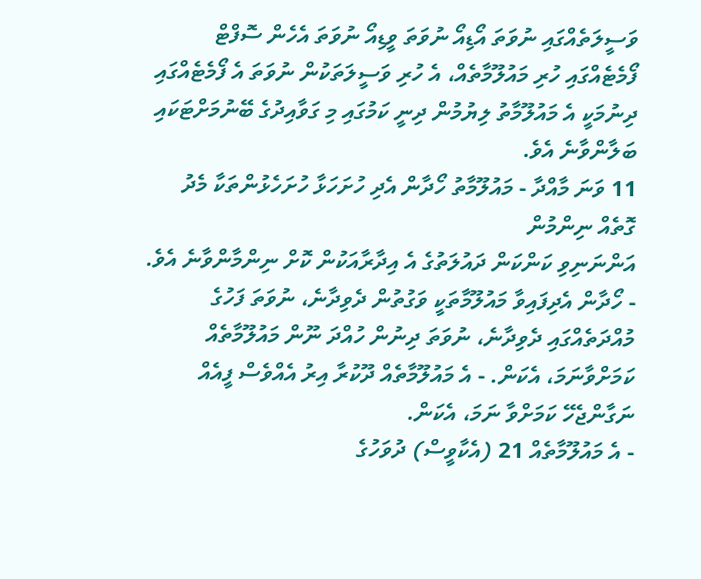ވަސީލަތެއްގައި ނުވަތަ އޯޑިއޯ ނުވަތަ ވީޑިއޯ ނުވަތަ އެހެން ސޮފްޓް ފޯމެޓެއްގައި ހުރި މައުލޫމާތެއް، އެ ހުރި ވަސީލަތަކުން ނުވަތަ އެ ފޯމެޓެއްގައި ދިނުމަކީ އެ މައުލޫމާތު ލިޔުމުން ދިނީ ކަމުގައި މި ގަވާއިދުގެ ބޭނުމަށްޓަކައި ބަލާންވާނެ އެވެ.
11 ވަނަ މާއްދާ - މައުލޫމާތު ހޯދާން އެދި ހުށަހަޅާ ހުށަހެޅުންތަކާ މެދު ގޮތެއް ނިންމުން
އަންނަނިވި ކަންކަން ދައުލަތުގެ އެ އިދާރާއަކުން ކޮށް ނިންމާންވާނެ އެވެ.
- ހޯދާން އެދިފައިވާ މައުލޫމާތަކީ ވަގުތުން ދެވިދާނެ، ނުވަތަ ފަހުގެ މުއްދަތެއްގައި ދެވިދާނެ، ނުވަތަ ދިނުން ހުއްދަ ނޫން މައުލޫމާތެއް
ކަމަށްވާނަމަ، އެކަން. - އެ މައުލޫމާތެއް ދޫކުރާ އިރު އެއްވެސް ފީއެއް ނަގާންޖެހޭ ކަމަށްވާ ނަމަ، އެކަން.
- އެ މައުލޫމާތެއް 21 (އެކާވީސް) ދުވަހުގެ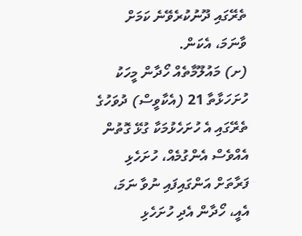ތެރޭގައި ދޫނުކުރެވޭނެ ކަމަށް ވާނަމަ، އެކަން.
(ށ) މައުލޫމާތެއް ހޯދާން މީހަކު ހުށަހަޅާތާ 21 (އެކާވީސް) ދުވަހުގެ ތެރޭގައި އެ ހުށަހެޅުމަކާ ގުޅޭ ގޮތުން އެއްވެސް އެންގުމެއް، ހުށަހެޅި ފަރާތަށް އަންގައިފައި ނުވާ ނަމަ، އެއީ، ހޯދާން އެދި ހުށަހެޅި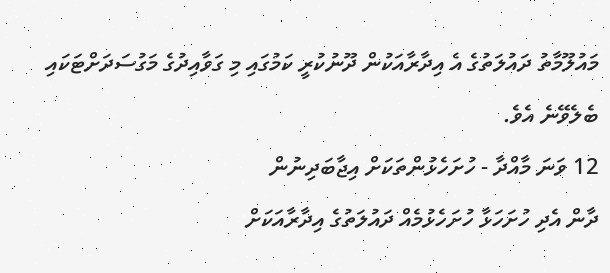މައުލޫމާތު ދައުލަތުގެ އެ އިދާރާއަކުން ދޫނުކުރީ ކަމުގައި މި ގަވާއިދުގެ މަގުސަދަށްޓަކައި ބެލެވޭނެ އެވެ.
12 ވަނަ މާއްދާ - ހުށަހެޅުންތަކަށް އިޖާބަދިނުން
ދާން އެދި ހުށަހަޅާ ހުށަހެޅުމެއް ދައުލަތުގެ އިދާރާއަކަށް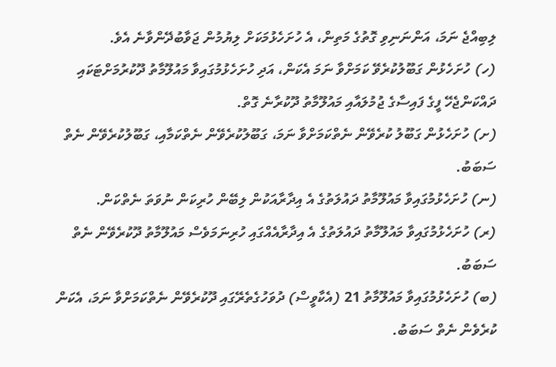ލިބިއްޖެ ނަމަ، އަންނަނިވި ގޮތުގެ މަތިން، އެ ހުށަހެޅުމަކަށް ލިޔުމުން ޖަވާބުދޭންވާނެ އެވެ.
(ހ) ހުށަހެޅުން ގަބޫލުކުރެވޭ ކަމަށްވާ ނަމަ އެކަން، އަދި ހުށަހެޅުމުގައިވާ މައުލޫމާތު ދޫކުރުމަށްޓަކައި ދައްކަންޖެހޭ ފީގެ ފައިސާގެ ޖުމުލައާއި މައުލޫމާތު ދޫކުރާނެ ގޮތް.
(ށ) ހުށަހެޅުން ގަބޫލު ކުރެވޭން ނެތްކަމަށްވާ ނަމަ، ގަބޫލުކުރެވޭން ނެތްކަމާއި، ގަބޫލުކުރެވޭން ނެތް ސަބަބު.
(ނ) ހުށަހެޅުމުގައިވާ މައުލޫމާތު ދައުލަތުގެ އެ އިދާރާއަކުން ލިބޭން ހުރިކަން ނުވަތަ ނެތްކަން.
(ރ) ހުށަހެޅުމުގައިވާ މައުލޫމާތު ދައުލަތުގެ އެ އިދާރާއެއްގައި ހުރިނަމަވެސް މައުލޫމާތު ދޫކުރެވޭން ނެތް ސަބަބު.
(ބ) ހުށަހެޅުމުގައިވާ މައުލޫމާތު 21 (އެކާވީސް) ދުވަހުގެތެރޭގައި ދޫކުރެވޭން ނެތްކަމަށްވާ ނަމަ، އެކަން ކުރެވެން ނެތް ސަބަބު.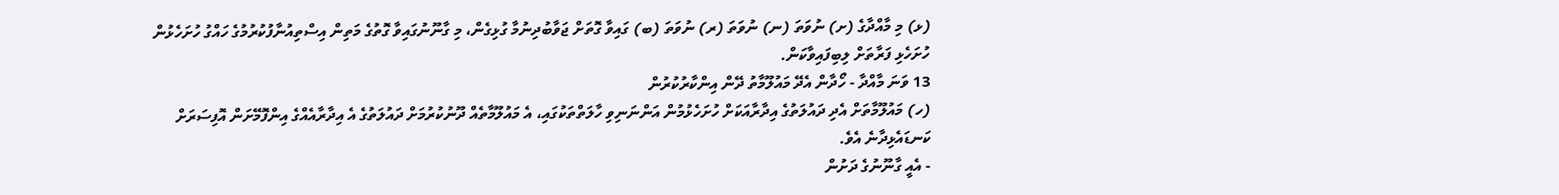(ޅ) މި މާއްދާގެ (ށ) ނުވަތަ (ނ) ނުވަތަ (ރ) ނުވަތަ (ބ) ގައިވާ ގޮތަށް ޖަވާބުދިނުމާ ގުޅިގެން، މި ގާނޫނުގައިވާ ގޮތުގެ މަތިން އިސްތިއުނާފުކުރުމުގެ ހައްގު ހުށަހެޅުން ހުށަހެޅި ފަރާތަށް ލިބިފައިވާކަން.
13 ވަނަ މާއްދާ - ހޯދާން އެދޭ މައުލޫމާތު ދޭން އިންކާރުކުރުން
(ހ) މައުލޫމާތަށް އެދި ދައުލަތުގެ އިދާރާއަކަށް ހުށަހެޅުމުން އަންނަނިވި ހާލަތްތަކުގައި، އެ މައުލޫމާތެއް ދޫނުކުރުމަށް ދައުލަތުގެ އެ އިދާރާއެއްގެ އިންފޮމޭށަން އޮފިސަރަށް ކަނޑައެޅިދާނެ އެވެ.
- އެއީ ގާނޫނުގެ ދަށުން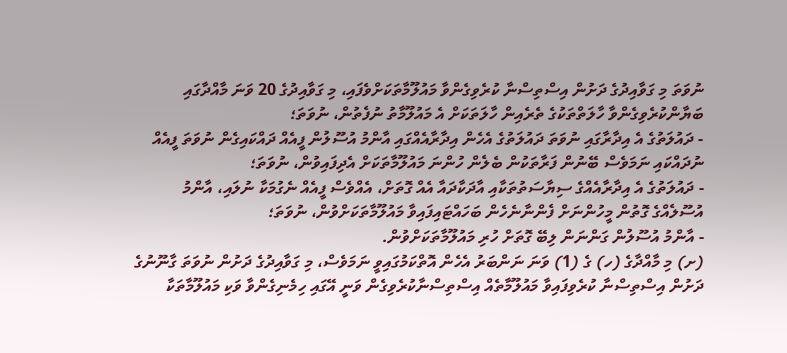ނުވަތަ މި ގަވާއިދުގެ ދަށުން އިސްތިސްނާ ކުރެވިގެންވާ މައުލޫމާތަކަށްވެފައި، މި ގަވާއިދުގެ 20 ވަނަ މާއްދާގައި ބަޔާންކުރެވިގެންވާ ހާލަތްތަކުގެ ތެރެއިން ހާލަތަކަށް އެ މައުލޫމާތު ނުފެތުން، ނުވަތަ؛
- ދައުލަތުގެ އެ އިދާރާގައި ނުވަތަ ދައުލަތުގެ އެހެން އިދާރާއެއްގައި އާންމު އުސޫލުން ފީއެއް ދައްކައިގެން ނުވަތަ ފީއެއް ނުދައްކައި ނަމަވެސް ބޭނުން ފަރާތަކުން ބެލެން ހުންނަ މައުލޫމާތަކަށް އެދިފައިވުން، ނުވަތަ؛
- ދައުލަތުގެ އެ އިދާރާއެއްގެ ސިޔާސަތުތަކާއި އާދަކާދައާ އެއް ގޮތަށް، އެއްވެސް ފީއެއް ނެގުމަކާ ނުލައި، އާންމު އުސޫލެއްގެ ގޮތުން މީހުންނަށް ފެންނާނެހެން ބަހައްޓައިފައިވާ މައުލޫމާތަކަށްވުން، ނުވަތަ؛
- އާންމު އުސޫލުން ގަންނަން ލިބޭ ގޮތަށް ހުރި މައުލޫމާތަކަށްވުން.
(ށ) މި މާއްދާގެ (ހ) ގެ (1) ވަނަ ނަންބަރު އެހެން އޮތްކަމުގައިވީ ނަމަވެސް، މި ގަވާއިދުގެ ދަށުން ނުވަތަ ގާނޫނުގެ ދަށުން އިސްތިސްނާ ކުރެވިފައިވާ މައުލޫމާތެއް އިސްތިސްނާކުރެވިގެން ވަނީ އޭގައި ހިމެނިގެންވާ ވަކި މައުލޫމާތަކާ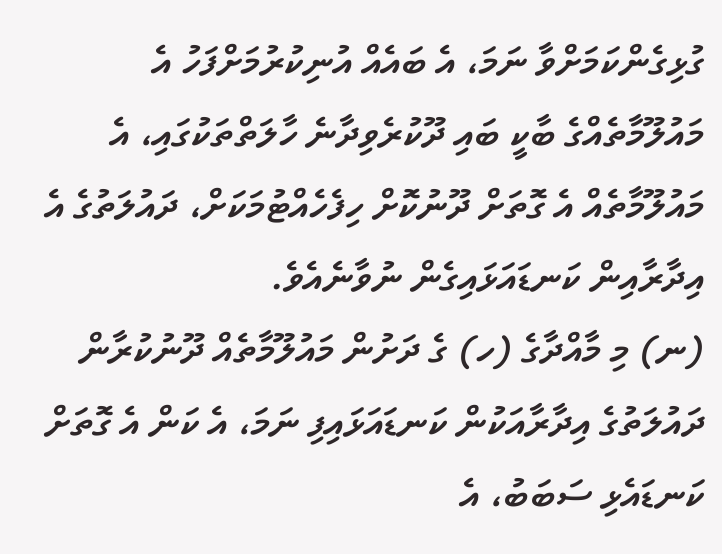ގުޅިގެންކަމަށްވާ ނަމަ، އެ ބައެއް އުނިކުރުމަށްފަހު އެ މައުލޫމާތެއްގެ ބާކީ ބައި ދޫކުރެވިދާނެ ހާލަތްތަކުގައި، އެ މައުލޫމާތެއް އެ ގޮތަށް ދޫނުކޮށް ހިފެހެއްޓުމަކަށް، ދައުލަތުގެ އެ އިދާރާއިން ކަނޑައަޅައިގެން ނުވާނެއެވެ.
(ނ) މި މާއްދާގެ (ހ) ގެ ދަށުން މައުލޫމާތެއް ދޫނުކުރާން ދައުލަތުގެ އިދާރާއަކުން ކަނޑައަޅައިފި ނަމަ، އެ ކަން އެ ގޮތަށް ކަނޑައެޅި ސަބަބު، އެ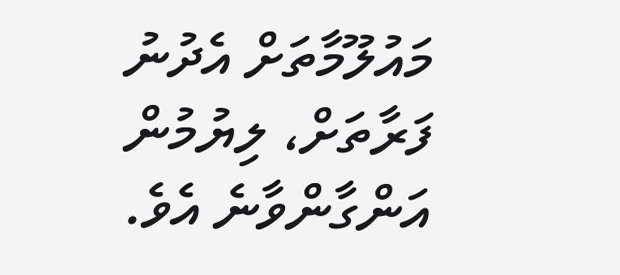މައުލޫމާތަށް އެދުނު ފަރާތަށް، ލިޔުމުން އަންގާންވާނެ އެވެ.